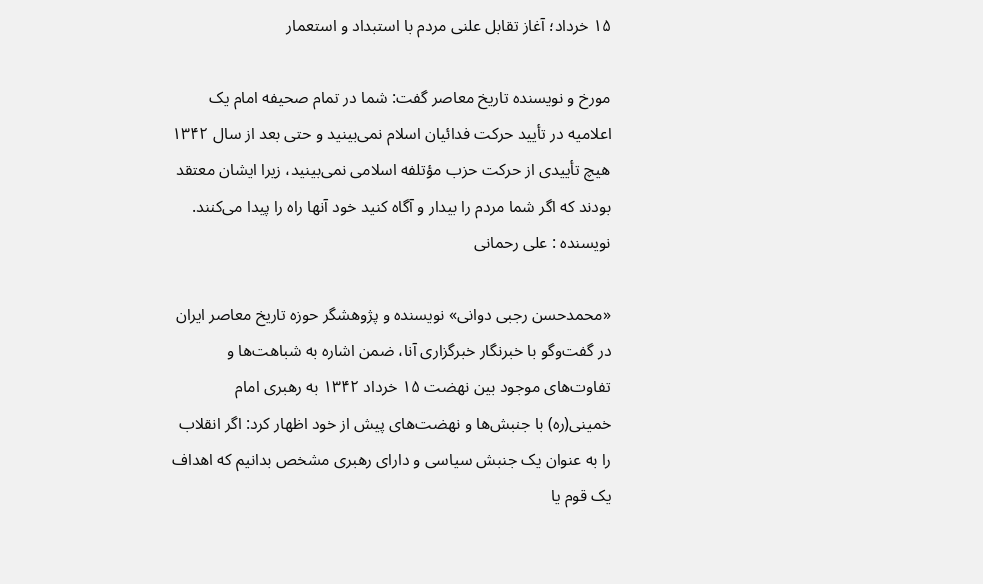۱۵ خرداد؛ آغاز تقابل علنی مردم با استبداد و استعمار

مورخ و نویسنده تاریخ معاصر گفت: شما در تمام صحیفه امام یک اعلامیه در تأیید حرکت فدائیان اسلام نمی‌بینید و حتی بعد از سال ۱۳۴۲ هیچ تأییدی از حرکت حزب مؤتلفه اسلامی نمی‌بینید، زیرا ایشان معتقد بودند که اگر شما مردم را بیدار و آگاه کنید خود آنها راه را پیدا می‌کنند.
نویسنده : علی رحمانی

«محمدحسن رجبی دوانی» نویسنده و پژوهشگر حوزه تاریخ معاصر ایران در گفت‌و‌گو با خبرنگار خبرگزاری آنا، ضمن اشاره به شباهت‌ها و تفاوت‌های موجود بین نهضت ۱۵ خرداد ۱۳۴۲ به رهبری امام خمینی(ره) با جنبش‌ها و نهضت‌های پیش از خود اظهار کرد: اگر انقلاب را به عنوان یک جنبش سیاسی و دارای رهبری مشخص بدانیم که اهداف یک قوم یا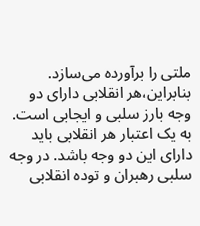ملتی را برآورده می‌سازد. بنابراین،هر انقلابی دارای دو وجه بارز سلبی و ایجابی است. به یک اعتبار هر انقلابی باید دارای این دو وجه باشد. در وجه سلبی رهبران و توده انقلابی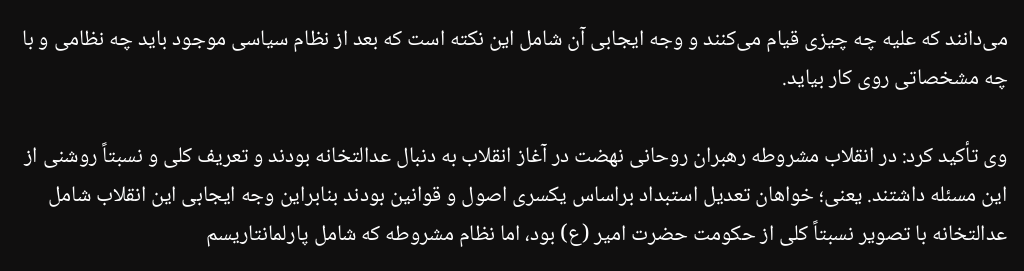می‌دانند که علیه چه چیزی قیام می‌کنند و وجه ایجابی آن شامل این نکته است که بعد از نظام سیاسی موجود باید چه نظامی و با چه مشخصاتی روی کار بیاید.

وی تأکید کرد: در انقلاب مشروطه رهبران روحانی نهضت در آغاز انقلاب به دنبال عدالتخانه بودند و تعریف کلی و نسبتاً روشنی از این مسئله داشتند. یعنی؛ خواهان تعدیل استبداد براساس یکسری اصول و قوانین بودند بنابراین وجه ایجابی این انقلاب شامل عدالتخانه با تصویر نسبتاً کلی از حکومت حضرت امیر (ع) بود، اما نظام مشروطه که شامل پارلمانتاریسم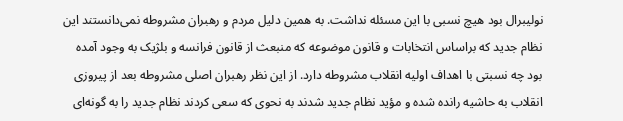نولیبرال بود هیچ نسبی با این مسئله نداشت. به همین دلیل مردم و رهبران مشروطه نمی‌دانستند این نظام جدید که براساس انتخابات و قانون موضوعه که منبعث از قانون فرانسه و بلژیک به وجود آمده بود چه نسبتی با اهداف اولیه انقلاب مشروطه دارد. از این نظر رهبران اصلی مشروطه بعد از پیروزی انقلاب به حاشیه رانده شده و مؤید نظام جدید شدند به نحوی که سعی کردند نظام جدید را به گونه‌ای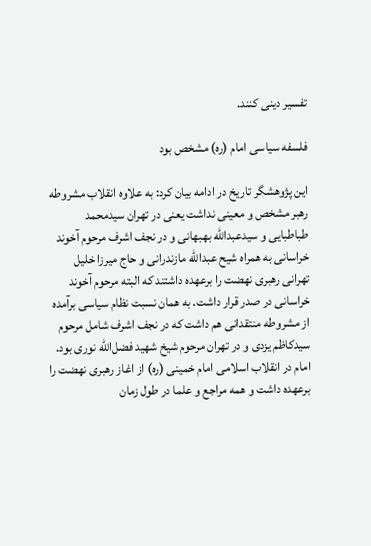تفسیر دینی کنند.

فلسفه سیاسی امام (ره) مشخص بود

این پژوهشگر تاریخ در ادامه بیان کرد: به علاوه انقلاب مشروطه رهبر مشخص و معینی نداشت یعنی در تهران سیدمحمد طباطبایی و سیدعبدالله بهبهانی و در نجف اشرف مرحوم آخوند خراسانی به همراه شیح عبدالله مازندرانی و حاج میرزا خلیل تهرانی رهبری نهضت را برعهده داشتند که البته مرحوم آخوند خراسانی در صدر قرار داشت. به همان نسبت نظام سیاسی برآمده از مشروطه منتقدانی هم داشت که در نجف اشرف شامل مرحوم سیدکاظم یزدی و در تهران مرحوم شیخ شهید فضل‌الله نوری بود. امام در انقلاب اسلامی امام خمینی (ره) از اغاز رهبری نهضت را برعهده داشت و همه مراجع و علما در طول زمان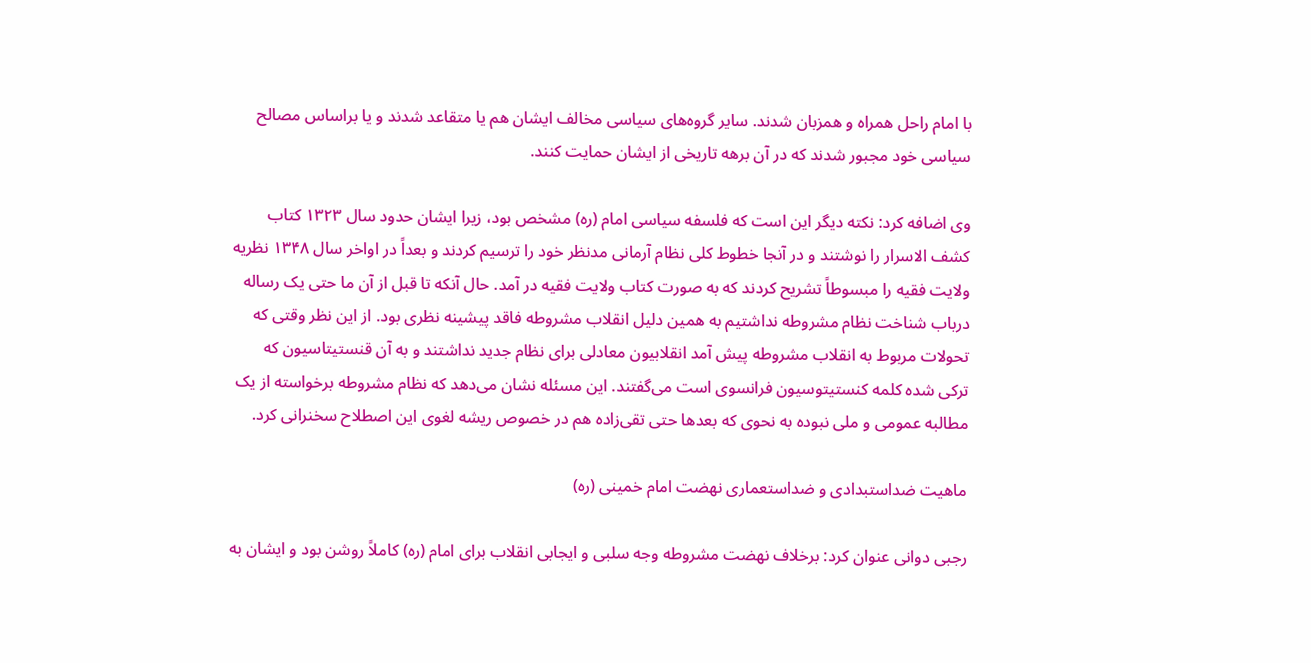با امام راحل همراه و همزبان شدند. سایر گروه‌های سیاسی مخالف ایشان هم یا متقاعد شدند و یا براساس مصالح سیاسی خود مجبور شدند که در آن برهه تاریخی از ایشان حمایت کنند.

وی اضافه کرد: نکته دیگر این است که فلسفه سیاسی امام (ره) مشخص بود، زیرا ایشان حدود سال ۱۳۲۳ کتاب کشف الاسرار را نوشتند و در آنجا خطوط کلی نظام آرمانی مدنظر خود را ترسیم کردند و بعداً در اواخر سال ۱۳۴۸ نظریه ولایت فقیه را مبسوطاً تشریح کردند که به صورت کتاب ولایت فقیه در آمد. حال آنکه تا قبل از آن ما حتی یک رساله درباب شناخت نظام مشروطه نداشتیم به همین دلیل انقلاب مشروطه فاقد پیشینه نظری بود. از این نظر وقتی که تحولات مربوط به انقلاب مشروطه پیش آمد انقلابیون معادلی برای نظام جدید نداشتند و به آن قنستیتاسیون که ترکی شده کلمه کنستیتوسیون فرانسوی است می‌گفتند. این مسئله نشان می‌دهد که نظام مشروطه برخواسته از یک مطالبه عمومی و ملی نبوده به نحوی که بعد‌ها حتی تقی‌زاده هم در خصوص ریشه لغوی این اصطلاح سخنرانی کرد.

ماهیت ضداستبدادی و ضداستعماری نهضت امام خمینی (ره)

رجبی دوانی عنوان کرد: برخلاف نهضت مشروطه وجه سلبی و ایجابی انقلاب برای امام (ره) کاملاً روشن بود و ایشان به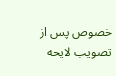خصوص پس از تصویب لایحه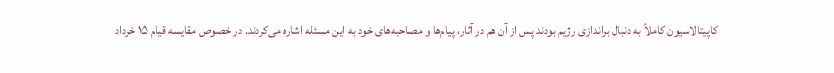کاپیتالاسیون کاملاً به دنبال براندازی رژیم بودند پس از آن هم در آثار، پیام‌ها و مصاحبه‌های خود به این مسئله اشاره می‌کردند. در خصوص مقایسه قیام ۱۵ خرداد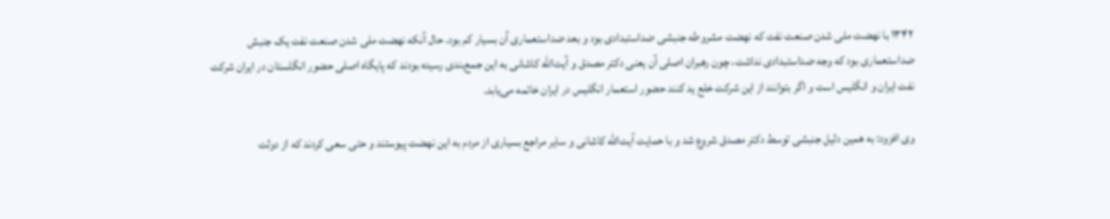۱۳۴۲ با نهضت ملی شدن صنعت نفت که نهضت مشروطه جنبشی ضداستبدادی بود و بعد ضداستعماری آن بسیار کم بود. حال آنکه نهضت ملی شدن صنعت نفت یک جنبش ضداستعماری بود که وجه ضداستبدادی نداشت، چون رهبران اصلی آن یعنی دکتر مصدق و آیت‌الله کاشانی به این جمع‌بندی رسیده بودند که پایگاه اصلی حضور انگلستان در ایران شرکت نفت ایران و انگلیس است و اگر بتوانند از این شرکت خلع ید کنند حضور استعمار انگلیس در ایران خاتمه می‌یابد.

وی افزود: به همین دلیل جنبشی توسط دکتر مصدق شروع شد و با حمایت آیت‌الله کاشانی و سایر مراجع بسیاری از مردم به این نهضت پیوستند و حتی سعی کردند که از دولت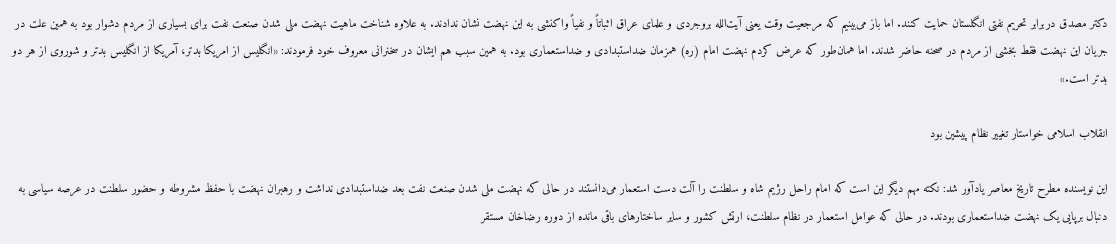دکتر مصدق دربرابر تحریم نفتی انگلستان حمایت کنند. اما باز می‌بینیم که مرجعیت وقت یعنی آیت‌الله بروجردی و علمای عراق اثباتاً و نفیاً واکنشی به این نهضت نشان ندادند. به علاوه شناخت ماهیت نهضت ملی شدن صنعت نفت برای بسیاری از مردم دشوار بود به همین علت در جریان این نهضت فقط بخشی از مردم در صحنه حاضر شدند. اما همان‌طور که عرض کردم نهضت امام (ره) همزمان ضداستبدادی و ضداستعماری بود. به همین سبب هم ایشان در سخنرانی معروف خود فرمودند: «انگلیس از امریکا بدتر، آمریکا از انگلیس بدتر و شوروی از هر دو بدتر است.»

انقلاب اسلامی خواستار تغییر نظام پیشین بود

این نویسنده مطرح تاریخ معاصر یادآور شد: نکته مهم دیگر این است که امام راحل رژیم شاه و سلطنت را آلت دست استعمار می‌دانستند در حالی که نهضت ملی شدن صنعت نفت بعد ضداستبدادی نداشت و رهبران نهضت با حفظ مشروطه و حضور سلطنت در عرصه سیاسی به دنبال برپایی یک نهضت ضداستعماری بودند. در حالی که عوامل استعمار در نظام سلطنت، ارتش کشور و سایر ساختار‌های باقی مانده از دوره رضاخان مستقر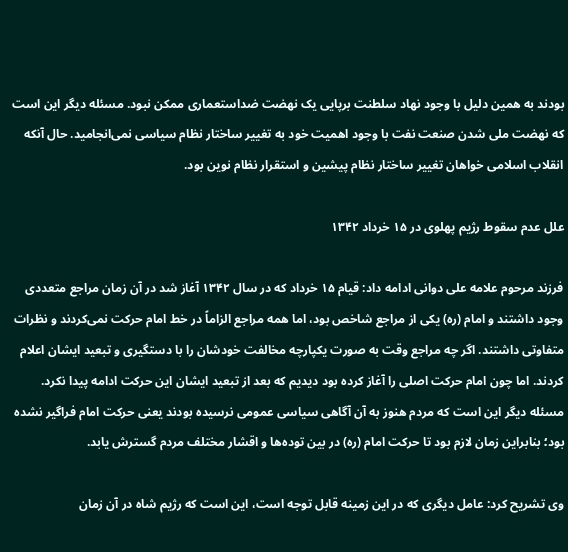بودند به همین دلیل با وجود نهاد سلطنت برپایی یک نهضت ضداستعماری ممکن نبود. مسئله دیگر این است که نهضت ملی شدن صنعت نفت با وجود اهمیت خود به تغییر ساختار نظام سیاسی نمی‌انجامید. حال آنکه انقلاب اسلامی خواهان تغییر ساختار نظام پیشین و استقرار نظام نوین بود.

علل عدم سقوط رژیم پهلوی در ۱۵ خرداد ۱۳۴۲

فرزند مرحوم علامه علی دوانی ادامه داد: قیام ۱۵ خرداد که در سال ۱۳۴۲ آغاز شد در آن زمان مراجع متعددی وجود داشتند و امام (ره) یکی از مراجع شاخص بود، اما همه مراجع الزاماً در خط امام حرکت نمی‌کردند و نظرات متفاوتی داشتند. اگر چه مراجع وقت به صورت یکپارچه مخالفت خودشان را با دستگیری و تبعید ایشان اعلام کردند. اما چون امام حرکت اصلی را آغاز کرده بود دیدیم که بعد از تبعید ایشان این حرکت ادامه پیدا نکرد. مسئله دیگر این است که مردم هنوز به آن آگاهی سیاسی عمومی نرسیده بودند یعنی حرکت امام فراگیر نشده بود؛ بنابراین زمان لازم بود تا حرکت امام (ره) در بین توده‌ها و اقشار مختلف مردم گسترش یابد.

وی تشریح کرد: عامل دیگری که در این زمینه قابل توجه است، این است که رژیم شاه در آن زمان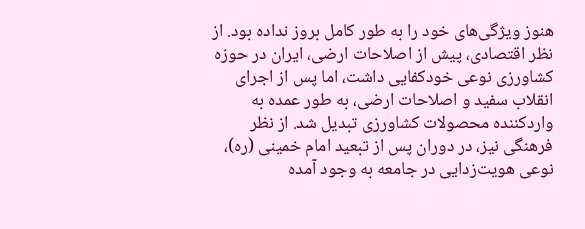هنوز ویژگی‌های خود را به طور کامل بروز نداده بود. از نظر اقتصادی، پیش از اصلاحات ارضی، ایران در حوزه کشاورزی نوعی خودکفایی داشت، اما پس از اجرای انقلاب سفید و اصلاحات ارضی، به طور عمده به واردکننده محصولات کشاورزی تبدیل شد. از نظر فرهنگی نیز، در دوران پس از تبعید امام خمینی (ره)، نوعی هویت‌زدایی در جامعه به وجود آمده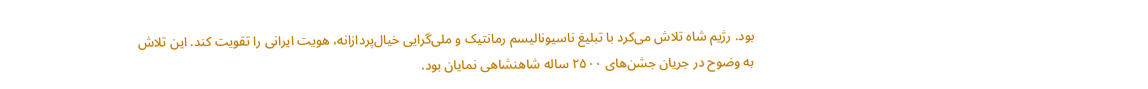بود. رژیم شاه تلاش می‌کرد با تبلیغ ناسیونالیسم رمانتیک و ملی‌گرایی خیال‌پردازانه، هویت ایرانی را تقویت کند. این تلاش به وضوح در جریان جشن‌های ۲۵۰۰ ساله شاهنشاهی نمایان بود.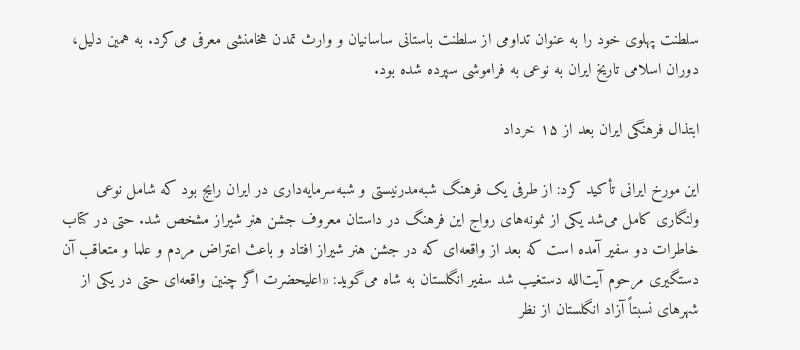سلطنت پهلوی خود را به عنوان تداومی از سلطنت باستانی ساسانیان و وارث تمدن هخامنشی معرفی می‌کرد. به همین دلیل، دوران اسلامی تاریخ ایران به نوعی به فراموشی سپرده شده بود.

ابتذال فرهنگی ایران بعد از ۱۵ خرداد

این مورخ ایرانی تأکید کرد: از طرفی یک فرهنگ شبه‌مدرنیستی و شبه‌سرمایه‌داری در ایران رایج بود که شامل نوعی ولنگاری کامل می‌شد یکی از نمونه‌های رواج این فرهنگ در داستان معروف جشن هنر شیراز مشخص شد. حتی در کتاب خاطرات دو سفیر آمده است که بعد از واقعه‌ای که در جشن هنر شیراز افتاد و باعث اعتراض مردم و علما و متعاقب آن دستگیری مرحوم آیت‌الله دستغیب شد سفیر انگلستان به شاه می‌گوید: «اعلیحضرت اگر چنین واقعه‌ای حتی در یکی از شهر‌های نسبتاً آزاد انگلستان از نظر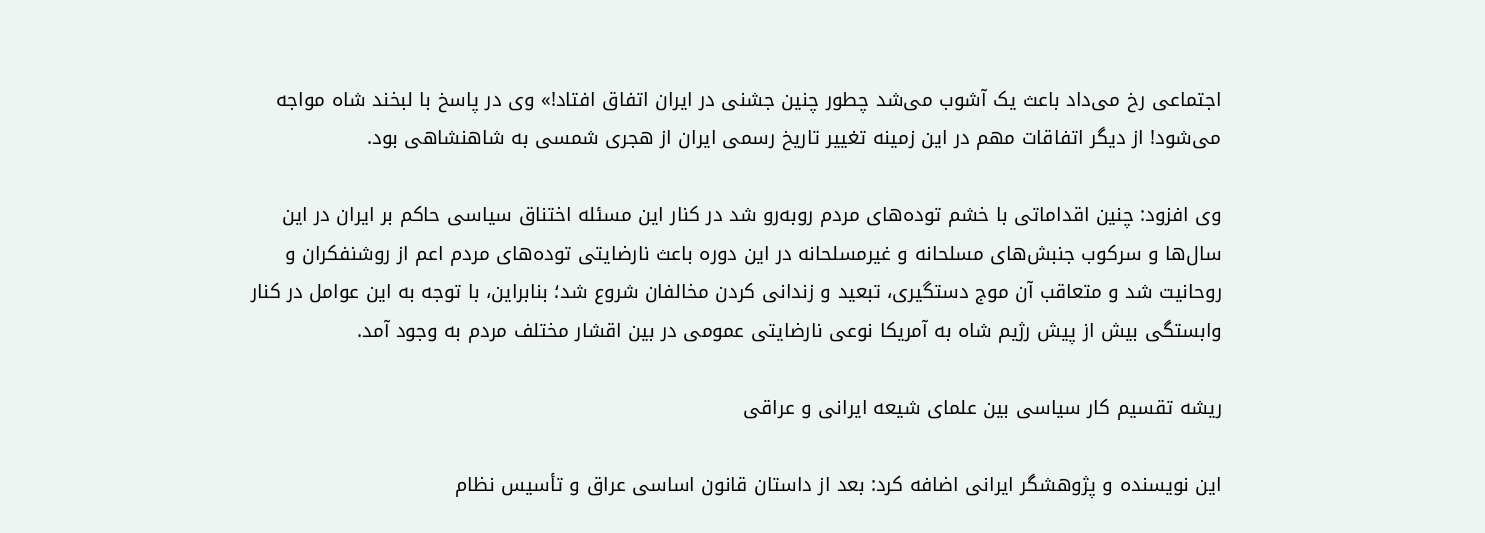اجتماعی رخ می‌داد باعث یک آشوب می‌شد چطور چنین جشنی در ایران اتفاق افتاد!» وی در پاسخ با لبخند شاه مواجه می‌شود! از دیگر اتفاقات مهم در این زمینه تغییر تاریخ رسمی ایران از هجری شمسی به شاهنشاهی بود.

وی افزود: چنین اقداماتی با خشم توده‌های مردم رو‌به‌رو شد در کنار این مسئله اختناق سیاسی حاکم بر ایران در این سال‌ها و سرکوب جنبش‌های مسلحانه و غیرمسلحانه در این دوره باعث نارضایتی توده‌های مردم اعم از روشنفکران و روحانیت شد و متعاقب آن موج دستگیری، تبعید و زندانی کردن مخالفان شروع شد؛ بنابراین، با توجه به این عوامل در کنار وابستگی بیش از پیش رژیم شاه به آمریکا نوعی نارضایتی عمومی در بین اقشار مختلف مردم به وجود آمد.

ریشه تقسیم کار سیاسی بین علمای شیعه ایرانی و عراقی

این نویسنده و پژوهشگر ایرانی اضافه کرد: بعد از داستان قانون اساسی عراق و تأسیس نظام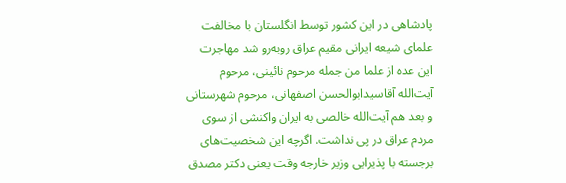پادشاهی در این کشور توسط انگلستان با مخالفت علمای شیعه ایرانی مقیم عراق رو‌به‌رو شد مهاجرت این عده از علما من جمله مرحوم نائینی، مرحوم آیت‌الله آقاسیدابوالحسن اصفهانی، مرحوم شهرستانی و بعد هم آیت‌الله خالصی به ایران واکنشی از سوی مردم عراق در پی نداشت. اگرچه این شخصیت‌های برجسته با پذیرایی وزیر خارجه وقت یعنی دکتر مصدق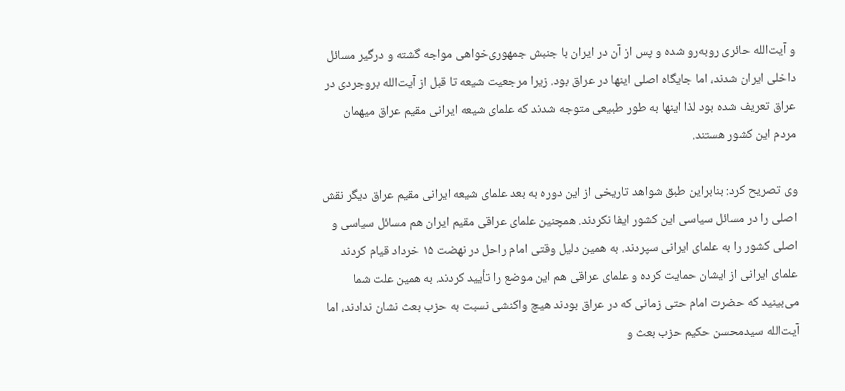و آیت‌الله حائری رو‌به‌رو شده و پس از آن در ایران با جنبش جمهوری‌خواهی مواجه گشته و درگیر مسائل داخلی ایران شدند، اما جایگاه اصلی اینها در عراق بود. زیرا مرجعیت شیعه تا قبل از آیت‌الله بروجردی در عراق تعریف شده بود لذا اینها به طور طبیعی متوجه شدند که علمای شیعه ایرانی مقیم عراق میهمان مردم این کشور هستند.

وی تصریح کرد: بنابراین طبق شواهد تاریخی از این دوره به بعد علمای شیعه ایرانی مقیم عراق دیگر نقش اصلی را در مسائل سیاسی این کشور ایفا نکردند. همچنین علمای عراقی مقیم ایران هم مسائل سیاسی و اصلی کشور را به علمای ایرانی سپردند. به همین دلیل وقتی امام راحل در نهضت ۱۵ خرداد قیام کردند علمای ایرانی از ایشان حمایت کرده و علمای عراقی هم این موضع را تأیید کردند. به همین علت شما می‌بینید که حضرت امام حتی زمانی که در عراق بودند هیچ واکنشی نسبت به حزب بعث نشان ندادند، اما آیت‌الله سیدمحسن حکیم حزب بعث و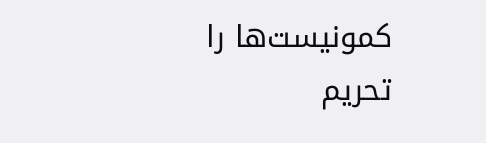کمونیست‌ها را تحریم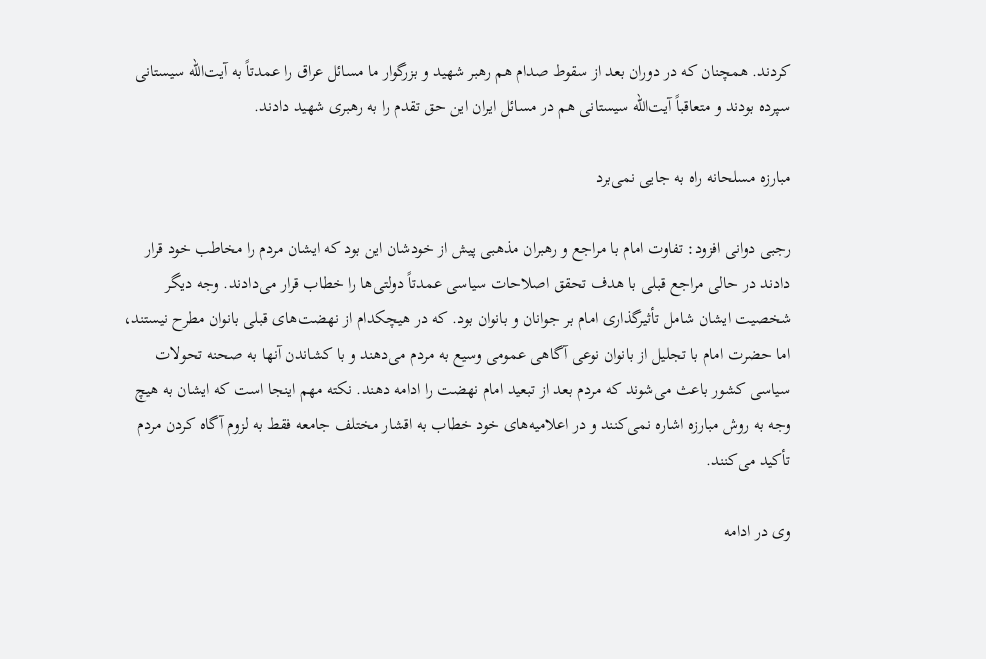کردند. همچنان که در دوران بعد از سقوط صدام هم رهبر شهید و بزرگوار ما مسائل عراق را عمدتاً به آیت‌الله سیستانی سپرده بودند و متعاقباً آیت‌الله سیستانی هم در مسائل ایران این حق تقدم را به رهبری شهید دادند.

مبارزه مسلحانه راه به جایی نمی‌برد

رجبی دوانی افزود: تفاوت امام با مراجع و رهبران مذهبی پیش از خودشان این بود که ایشان مردم را مخاطب خود قرار دادند در حالی مراجع قبلی با هدف تحقق اصلاحات سیاسی عمدتاً دولتی‌ها را خطاب قرار می‌دادند. وجه دیگر شخصیت ایشان شامل تأثیرگذاری امام بر جوانان و بانوان بود. که در هیچکدام از نهضت‌های قبلی بانوان مطرح نیستند، اما حضرت امام با تجلیل از بانوان نوعی آگاهی عمومی وسیع به مردم می‌دهند و با کشاندن آنها به صحنه تحولات سیاسی کشور باعث می‌شوند که مردم بعد از تبعید امام نهضت را ادامه دهند. نکته مهم اینجا است که ایشان به هیچ وجه به روش مبارزه اشاره نمی‌کنند و در اعلامیه‌های خود خطاب به اقشار مختلف جامعه فقط به لزوم آگاه کردن مردم تأکید می‌کنند.

وی در ادامه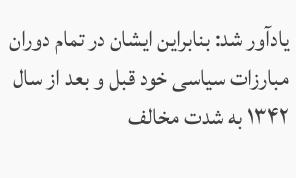یادآور شد: بنابراین ایشان در تمام دوران مبارزات سیاسی خود قبل و بعد از سال ۱۳۴۲ به شدت مخالف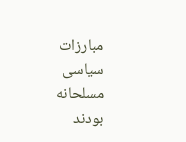مبارزات سیاسی مسلحانه بودند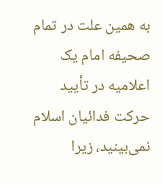به همین علت در تمام صحیفه امام یک اعلامیه در تأیید حرکت فدائیان اسلام نمی‌بینید، زیرا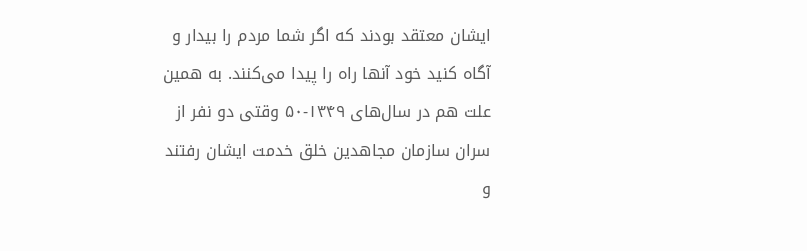ایشان معتقد بودند که اگر شما مردم را بیدار و آگاه کنید خود آنها راه را پیدا می‌کنند. به همین علت هم در سال‌های ۱۳۴۹-۵۰ وقتی دو نفر از سران سازمان مجاهدین خلق خدمت ایشان رفتند و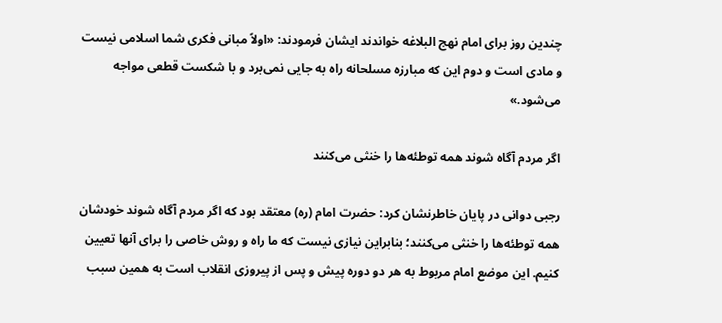چندین روز برای امام نهج البلاغه خواندند ایشان فرمودند: «اولاً مبانی فکری شما اسلامی نیست و مادی است و دوم این که مبارزه مسلحانه راه به جایی نمی‌برد و با شکست قطعی مواجه می‌شود.»

اگر مردم آگاه شوند همه توطئه‌ها را خنثی می‌کنند

رجبی دوانی در پایان خاطرنشان کرد: حضرت امام (ره) معتقد بود که اگر مردم آگاه شوند خودشان همه توطئه‌ها را خنثی می‌کنند؛ بنابراین نیازی نیست که ما راه و روش خاصی را برای آنها تعیین کنیم. این موضع امام مربوط به هر دو دوره پیش و پس از پیروزی انقلاب است به همین سبب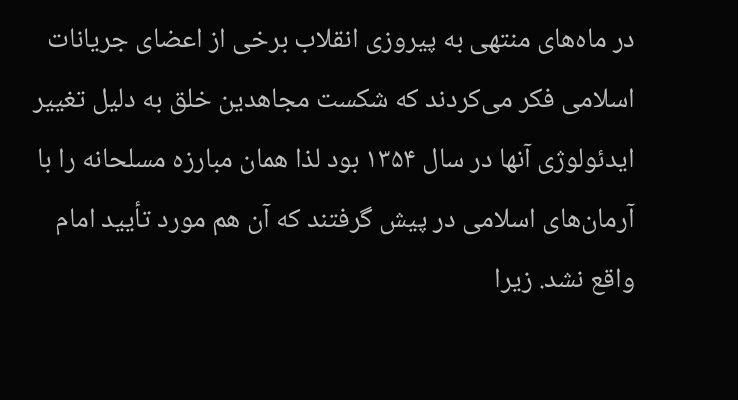در ماه‌های منتهی به پیروزی انقلاب برخی از اعضای جریانات اسلامی فکر می‌کردند که شکست مجاهدین خلق به دلیل تغییر ایدئولوژی آنها در سال ۱۳۵۴ بود لذا همان مبارزه مسلحانه را با آرمان‌های اسلامی در پیش گرفتند که آن هم مورد تأیید امام واقع نشد. زیرا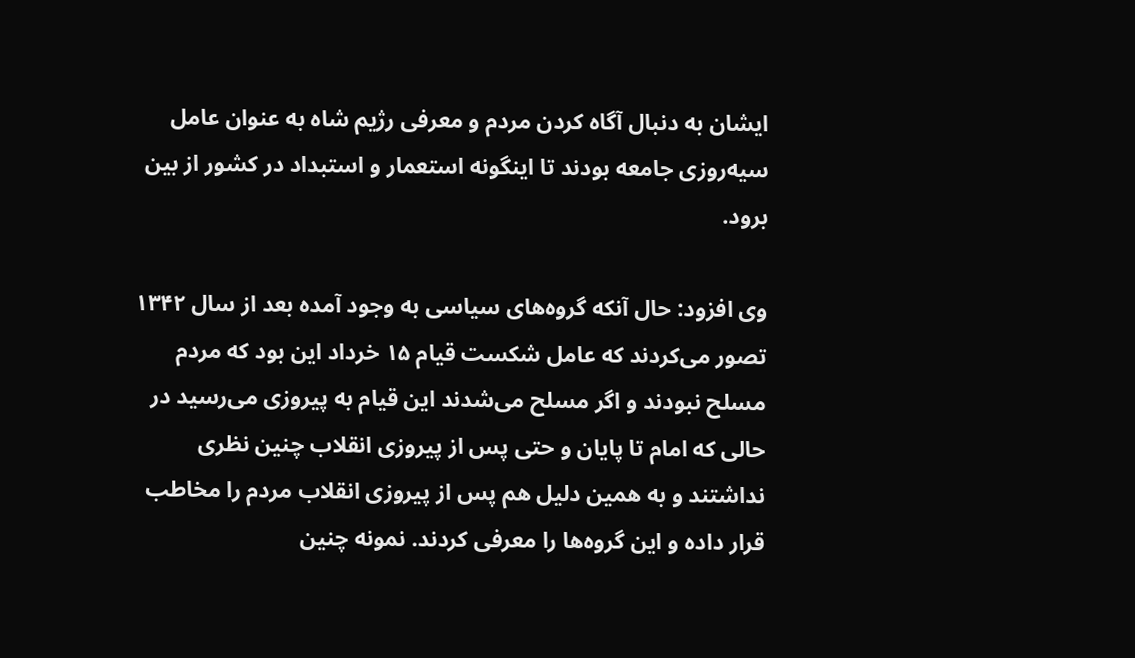ایشان به دنبال آگاه کردن مردم و معرفی رژیم شاه به عنوان عامل سیه‌روزی جامعه بودند تا اینگونه استعمار و استبداد در کشور از بین برود.

وی افزود: حال آنکه گروه‌های سیاسی به وجود آمده بعد از سال ۱۳۴۲ تصور می‌کردند که عامل شکست قیام ۱۵ خرداد این بود که مردم مسلح نبودند و اگر مسلح می‌شدند این قیام به پیروزی می‌رسید در حالی که امام تا پایان و حتی پس از پیروزی انقلاب چنین نظری نداشتند و به همین دلیل هم پس از پیروزی انقلاب مردم را مخاطب قرار داده و این گروه‌ها را معرفی کردند. نمونه چنین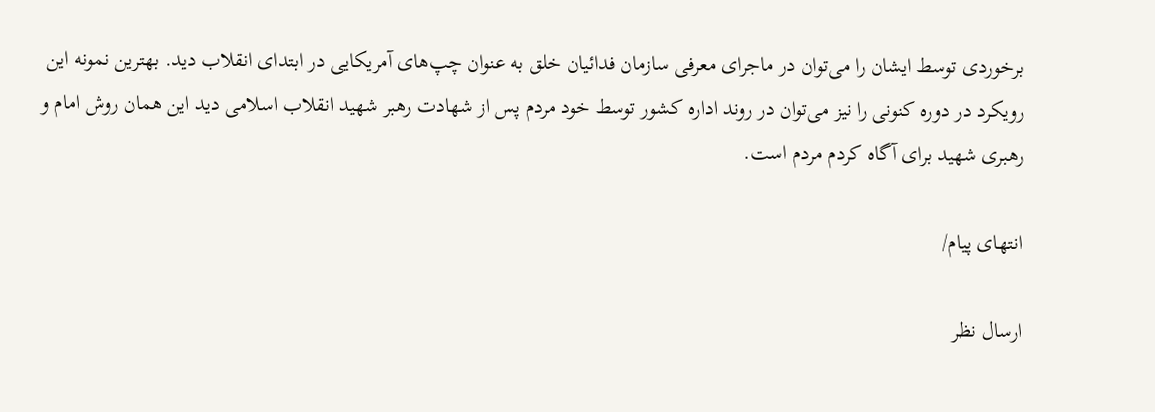برخوردی توسط ایشان را می‌توان در ماجرای معرفی سازمان فدائیان خلق به عنوان چپ‌های آمریکایی در ابتدای انقلاب دید. بهترین نمونه این رویکرد در دوره کنونی را نیز می‌توان در روند اداره کشور توسط خود مردم پس از شهادت رهبر شهید انقلاب اسلامی دید این همان روش امام و رهبری شهید برای آگاه کردم مردم است.

انتهای پیام/

ارسال نظر